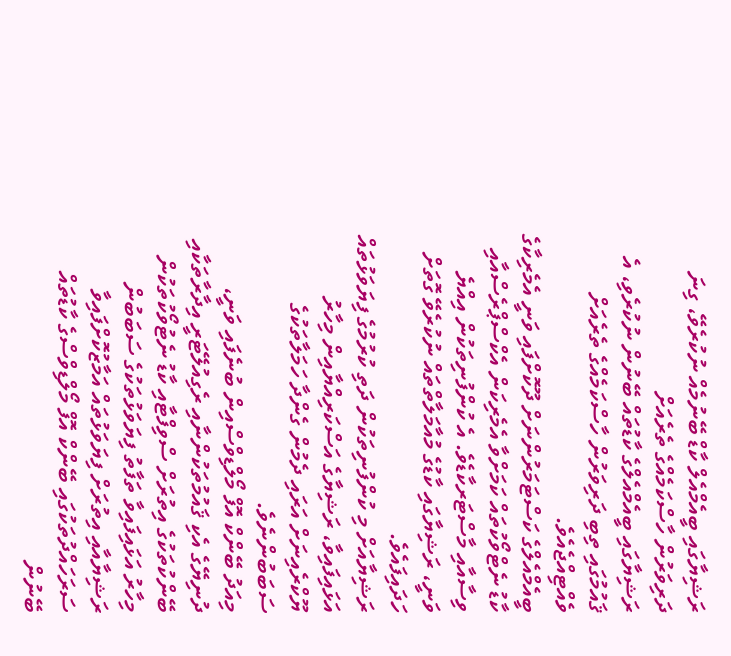ރަޝިޔާގައި ބީއެމްއެލް ކާޑް ބޭނުމެއް ނުކުރެވޭ، ގިނަ ދަރިވަރުން ހާސްކަމެއްގެ ތެރެއަށް
ރަޝިޔާގައި ބީއެމްއެލްގެ ކާޑުތައް ބޭނުން ނުކުރެވި، އެ ޤައުމުގައި ތިބި ދަރިވަރުން ހާސްކަމެއްގެ ތެރެއަށް ވެއްޓިއްޖެއެވެ.
ބީއެމްއެލްގެ ކަސްޓަމަރުންނަށް ދޫކޮށްފައި ވަނީ އެމެރިކާގެ ކާޑު ނެޓްވޯކުތައް ކަމަށްވާ އެމެރިކަން އެކްސްޕްރެސްއާއި ވިސާއާއި މާސްޓަރކާޑެވެ. އެ ކުންފުނިތަކުން އިއްޔެ ވަނީ، ރަޝިޔާގައި ކާޑުގެ މުއާމަލާތްތައް ނުކުރެވޭ ގޮތަށް ހަދައިފައެވެ.
ރަޝިޔާއަށް މި ކުންފުނިތަކުން ދަތި ކުރުމުގެ ފިޔަވަޅުތައް އަޅައިފައިވާ، ރަޝިޔާގެ އަސްކަރިއްޔާއިން މިހާރު ޔޫކްރެއިނަށް އަރައި ދެމުން ގެންދާ ހަމަލާތަކުގެ ސަބަބުންނެވެ.
މިއަދު ބޭންކް އޮފް މޯލްޑިވްސްއިން ބުނެފައި ވަނީ، ދުނިޔޭގެ އެކި ޤައުމުތަކުންނާއި ރެގިއުލޭޓަރީ އިދާރާތަކާއި ބޭންކުތަކުގެ އިތުރަށް ސްވިފްޓާއި ކާޑު ނެޓުވޯކުތަކުން މިހާރު އަޅައިފައިވާ ތަފާތު ފިޔަވަޅުތަކުގެ ސަބަބުން ރަޝިޔާއާއި އިތުރަށް ފިޔަވަޅުތައް އަމާޒުކޮށްފައިވާ ސަރަހައްދުތަކުގައި ބޭންކް އޮފް މޯލްޑިވްސްގެ ކާޑުތައް ބޭނުން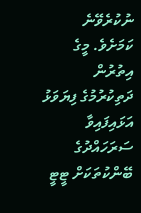ނުކުރެވޭނެ ކަމަށެވެ. މީގެ އިތުރުން ދަތިކުރުމުގެ ފިޔަވަޅު އަޅައިފައިވާ ސަރަހައްދުގެ ބޭންކުތަކަށް ޓީޓީ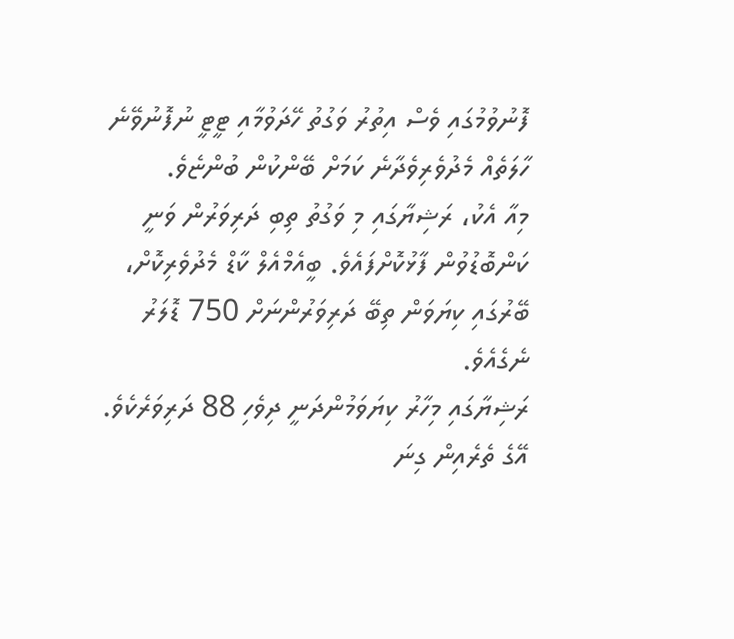ފޮނުވުމުގައި ވެސް އިތުރު ވަގުތު ހޭދަވުމާއި ޓީޓީ ނުފޮނުވޭނެ ހާލަތެއް މެދުވެރިވެދާނެ ކަމަށް ބޭންކުން ބުންޏެވެ.
މިއާ އެކު، ރަޝިޔާގައި މި ވަގުތު ތިބި ދަރިވަރުން ވަނީ ކަންބޮޑުވުން ފާޅުކޮށްފައެވެ. ބީއެމްއެލް ކާޑް މެދުވެރިކޮށް، ބޭރުގައި ކިޔަވަން ތިބޭ ދަރިވަރުންނަށް 750 ޑޮލަރު ނެގެއެވެ.
ރަޝިޔާގައި މިހާރު ކިޔަވަމުންދަނީ ދިވެހި 88 ދަރިވަރެކެވެ. އޭގެ ތެރެއިން ގިނަ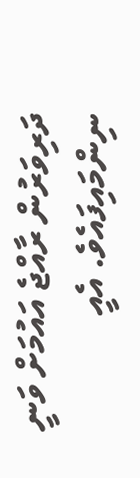ދަރިވަރުން ރާއްޖެ އައުމަށް ވަނީ ނިންމައިފައެވެ. އެއީ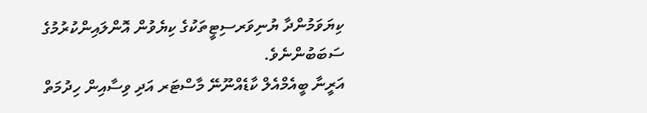ކިޔަވަމުންދާ ޔުނިވަރސިޓީތަކުގެ ކިޔެވުން އޮންލައިންކުރުމުގެ ސަބަބުންނެވެ.
އަރީނާ ބީއެމްއެލް ކާޑެއްނޫނޭ މާސްޓަރ އަދި ވިސާއިން ހިދުމަތް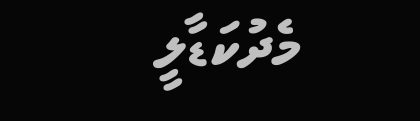މެދުކަޑާލީ